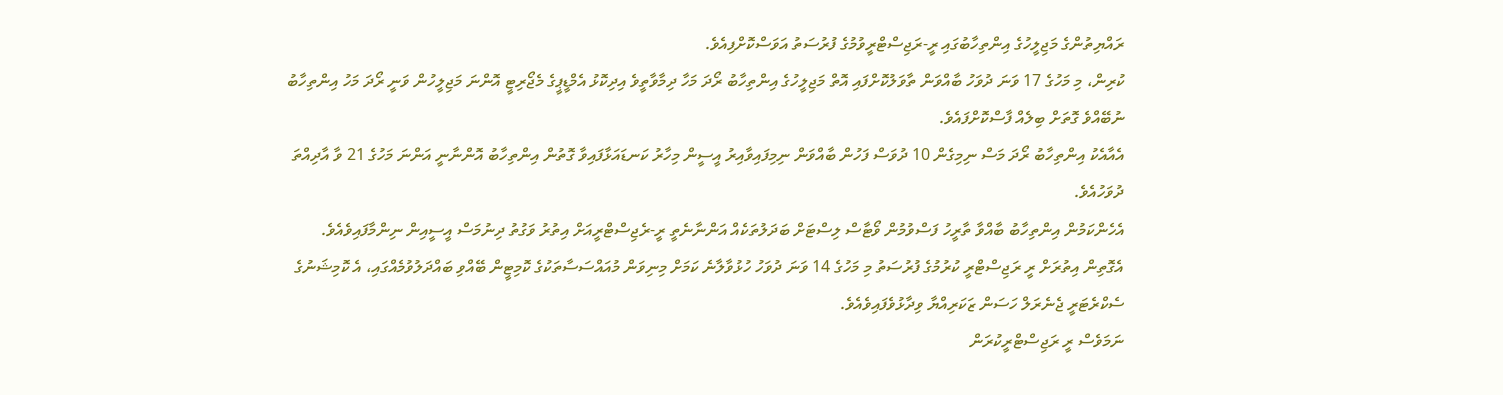ރައްޔިތުންގެ މަޖިލީހުގެ އިންތިހާބުގައި ރީ-ރަޖިސްޓްރީވުމުގެ ފުރުސަތު އަވަސްކޮށްފިއެވެ.
ކުރިން، މި މަހުގެ 17 ވަނަ ދުވަހު ބާއްވަން ތާވަލުކޮށްފައި އޮތް މަޖިލީހުގެ އިންތިހާބު ރޯދަ މަހާ ދިމާވާތީވެ އިދިކޮޅު އެމްޑީޕީގެ މެޖޯރިޓީ އޮންނަ މަޖިލީހުން ވަނީ ރޯދަ މަހު އިންތިހާބު ނުބޭއްވެ ގޮތަށް ބިލެއް ފާސްކޮށްފައެވެ.
އެއާއެކު އިންތިހާބު ރޯދަ މަސް ނިމިގެން 10 ދުވަސް ފަހުން ބާއްވަން ނިމިފައިވާއިރު އީސީން މިހާރު ކަނޑައަޅާފައިވާ ގޮތުން އިންތިހާބު އޮންނާނީ އަންނަ މަހުގެ 21 ވާ އާދިއްތަ ދުވަހުއެވެ.
އެހެންކަމުން އިންތިހާބު ބާއްވާ ތާރީހު ފަސްވުމުން ވޯޓާސް ލިސްޓަށް ބަދަލުތަކެއް އަންނާނެތީ ރީ-ރެޖިސްޓްރީއަށް އިތުރު ވަގުތު ދިނުމަސް އީސީއިން ނިންމާފައިވެއެވެ.
އެގޮތިން އިތުރަށް ރީ ރަޖިސްޓްރީ ކުރުމުގެ ފުރުސަތު މި މަހުގެ 14 ވަނަ ދުވަހު ހުޅުވާލާނެ ކަމަށް މިނިވަން މުއައްސަސާތަކުގެ ކޮމިޓީން ބޭއްވި ބައްދަލުވުމެއްގައި، އެ ކޮމިޝަނުގެ ސެކްރެޓަރީ ޖެނެރަލް ހަސަން ޒަކަރިއްޔާ ވިދާޅުވެފައިވެއެވެ.
ނަމަވެސް ރީ ރަޖިސްޓްރީކުރަން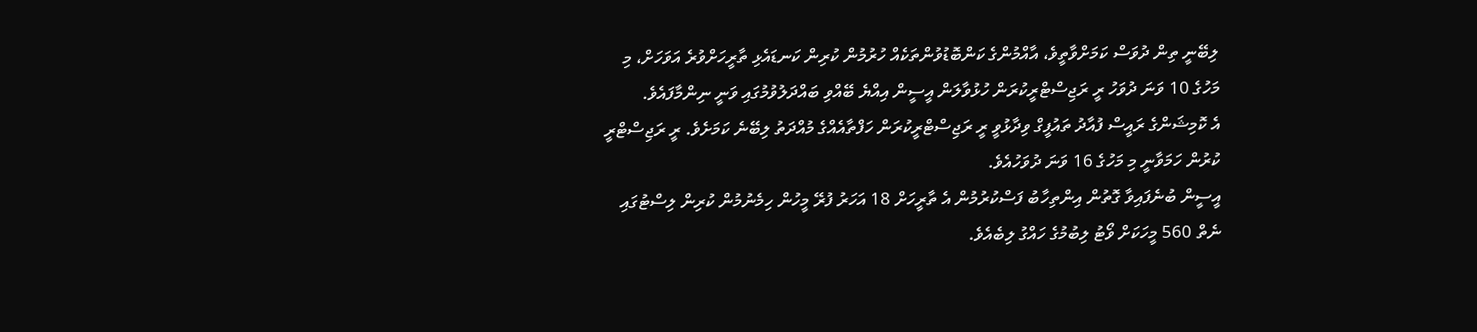ލިބޭނީ ތިން ދުވަސް ކަމަށްވާތީވެ، އާއްމުންގެ ކަންބޮޑުވުންތަކެއް ހުރުމުން ކުރިން ކަނޑައެޅި ތާރީހަށްވުރެ އަވަހަށް، މި މަހުގެ 10 ވަނަ ދުވަހު ރީ ރަޖިސްޓްރީކުރަން ހުޅުވާލަން އީސީން އިއްޔެ ބޭއްވި ބައްދަލުވުމުގައި ވަނީ ނިންމާފައެވެ.
އެ ކޮމިޝަންގެ ރައީސް ފުއާދު ތައުފީގް ވިދާޅުވީ ރީ ރަޖިސްޓްރީކުރަން ހަފްތާއެއްގެ މުއްދަތު ލިބޭނެ ކަމަށެވެ. ރީ ރަޖިސްޓްރީ ކުރުން ހަމަވާނީ މި މަހުގެ 16 ވަނަ ދުވަހުއެވެ.
އީސީން ބުނެފައިވާ ގޮތުން އިންތިހާބު ފަސްކުރުމުން އެ ތާރީހަށް 18 އަހަރު ފުރޭ މީހުން ހިމެނުމުން ކުރިން ލިސްޓުގައި ނެތް 560 މީހަކަށް ވޯޓު ލިބުމުގެ ހައްގު ލިބެއެވެ.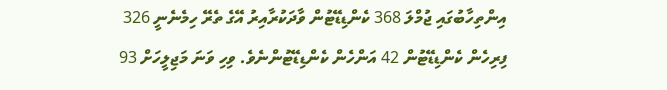އިންތިހާބުގައި ޖުމްލަ 368 ކެންޑިޑޭޓުން ވާދަކުރާއިރު އޭގެ ތެރޭ ހިމެނެނީ 326 ފިރިހެން ކެންޑިޑޭޓުން 42 އަންހެން ކެންޑިޑޭޓުންނެވެ. ވިހި ވަނަ މަޖިލީހަށް 93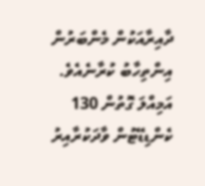ދާއިރާއަކުން މެންބަރުން އިންތިހާބު ކުރާނެއެވެ.
އަމިއްލަ ގޮތުން 130 ކެންޑިޑޭޓުން ވާދަކުރާއިރު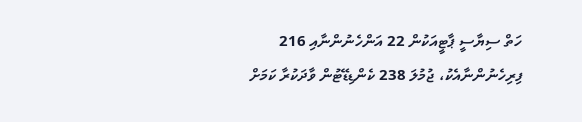ހަތް ސިޔާސީ ޕާޓީއަކުން 22 އަންހެނުންނާއި 216 ފިރިހެނުންނާއެކު، ޖުމުލަ 238 ކެންޑިޑޭޓުން ވާދަކުރާ ކަމަށް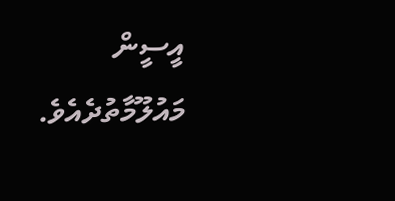އީސީން މައުލޫމާތުދެއެވެ.